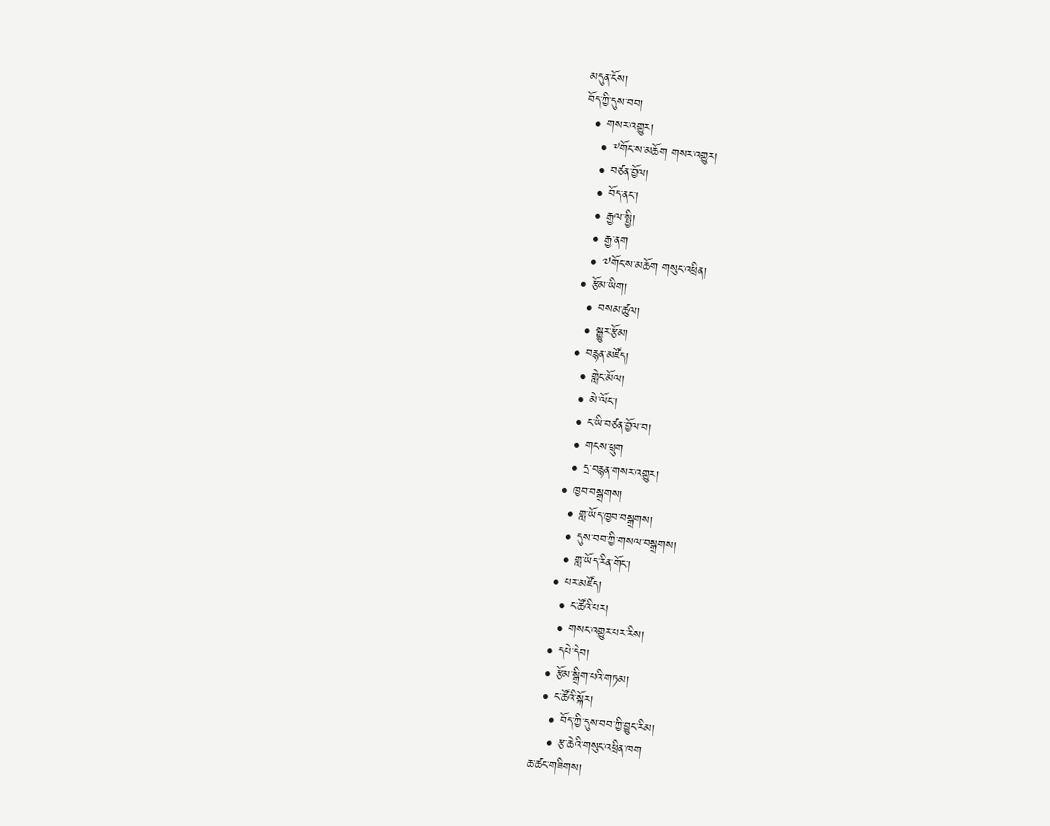མདུན་ངོས།
བོད་ཀྱི་དུས་བབ།
  • གསར་འགྱུར།
    • ༸གོང་ས་མཆོག གསར་འགྱུར།
    • བཙན་བྱོལ།
    • བོད་ནང་།
    • རྒྱལ་སྤྱི།
    • རྒྱ་ནག
    • ༧གོང་ས་མཆོག གསུང་འཕྲིན།
  • རྩོམ་ཡིག།
    • བསམ་ཚུལ།
    • སྒྱུར་རྩོམ།
  • བརྙན་མཛོད།
    • གླེང་མོལ།
    • མེ་ལོང་།
    • ང་ཡི་བཙན་བྱོལ་བ།
    • གངས་ཕྲུག
    • དྲ་བརྙན་གསར་འགྱུར།
  • ཁྱབ་བསྒྲགས།
    • གླ་ཡོད་ཁྱབ་བསྒྲགས།
    • དུས་བབ་ཀྱི་གསལ་བསྒྲགས།
    • གླ་ཡོད་རིན་གོང་།
  • པར་མཛོད།
    • ང་ཚོའི་པར།
    • གསང་འགྱུར་པར་རིས།
  • དཔེ་དེབ།
  • རྩོམ་སྒྲིག་པའི་གཏམ།
  • ང་ཚོའི་སྐོར།
    • བོད་ཀྱི་དུས་བབ་ཀྱི་བྱུང་རིམ།
    • རྩ་ཆེའི་གསུང་འཕྲིན་ཁག
ཆ་ཚང་གཟིགས།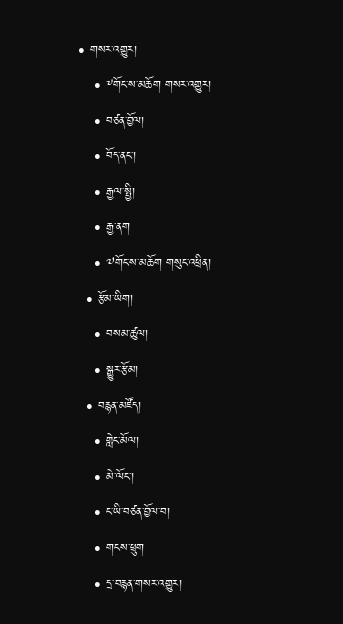• གསར་འགྱུར།
    • ༸གོང་ས་མཆོག གསར་འགྱུར།
    • བཙན་བྱོལ།
    • བོད་ནང་།
    • རྒྱལ་སྤྱི།
    • རྒྱ་ནག
    • ༧གོང་ས་མཆོག གསུང་འཕྲིན།
  • རྩོམ་ཡིག།
    • བསམ་ཚུལ།
    • སྒྱུར་རྩོམ།
  • བརྙན་མཛོད།
    • གླེང་མོལ།
    • མེ་ལོང་།
    • ང་ཡི་བཙན་བྱོལ་བ།
    • གངས་ཕྲུག
    • དྲ་བརྙན་གསར་འགྱུར།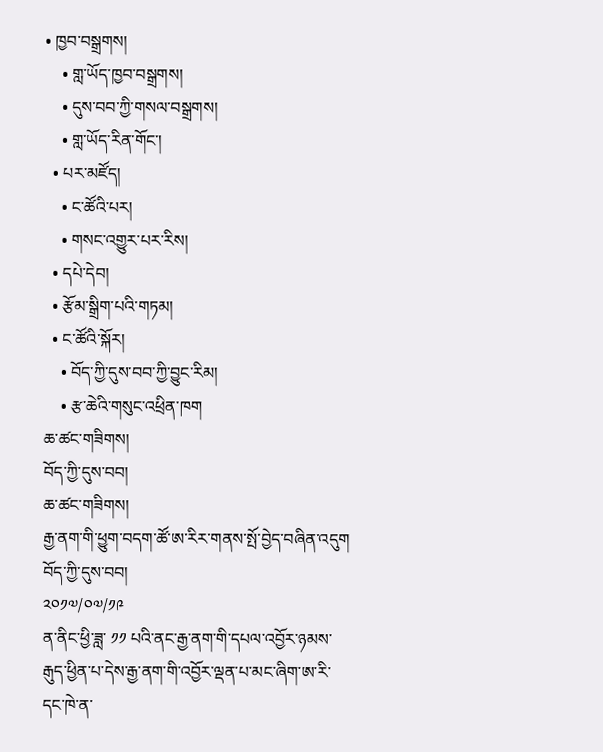• ཁྱབ་བསྒྲགས།
    • གླ་ཡོད་ཁྱབ་བསྒྲགས།
    • དུས་བབ་ཀྱི་གསལ་བསྒྲགས།
    • གླ་ཡོད་རིན་གོང་།
  • པར་མཛོད།
    • ང་ཚོའི་པར།
    • གསང་འགྱུར་པར་རིས།
  • དཔེ་དེབ།
  • རྩོམ་སྒྲིག་པའི་གཏམ།
  • ང་ཚོའི་སྐོར།
    • བོད་ཀྱི་དུས་བབ་ཀྱི་བྱུང་རིམ།
    • རྩ་ཆེའི་གསུང་འཕྲིན་ཁག
ཆ་ཚང་གཟིགས།
བོད་ཀྱི་དུས་བབ།
ཆ་ཚང་གཟིགས།
རྒྱ་ནག་གི་ཕྱུག་བདག་ཚོ་ཨ་རིར་གནས་སྤོ་བྱེད་བཞིན་འདུག
བོད་ཀྱི་དུས་བབ།
༢༠༡༧/༠༧/༡༩
ན་ནིང་ཕྱི་ཟླ་ ༡༡ པའི་ནང་རྒྱ་ནག་གི་དཔལ་འབྱོར་ཉམས་རྒུད་ཕྱིན་པ་དེས་རྒྱ་ནག་གི་འབྱོར་ལྡན་པ་མང་ཞིག་ཨ་རི་དང་ཁེ་ན་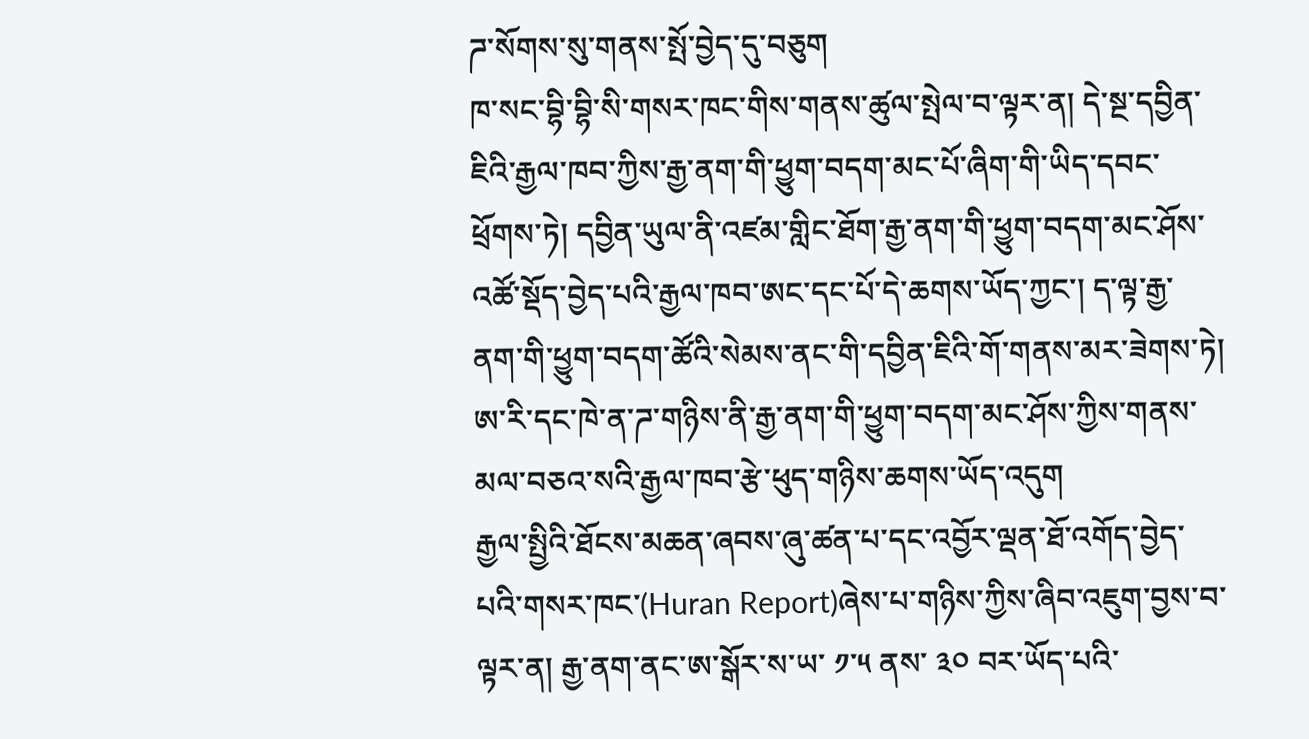ཌ་སོགས་སུ་གནས་སྤོ་བྱེད་དུ་བཅུག
ཁ་སང་བྷི་བྷི་སི་གསར་ཁང་གིས་གནས་ཚུལ་སྤེལ་བ་ལྟར་ན། དེ་སྔ་དབྱིན་ཇིའི་རྒྱལ་ཁབ་ཀྱིས་རྒྱ་ནག་གི་ཕྱུག་བདག་མང་པོ་ཞིག་གི་ཡིད་དབང་ཕྲོགས་ཏེ། དབྱིན་ཡུལ་ནི་འཛམ་གླིང་ཐོག་རྒྱ་ནག་གི་ཕྱུག་བདག་མང་ཤོས་འཚོ་སྡོད་བྱེད་པའི་རྒྱལ་ཁབ་ཨང་དང་པོ་དེ་ཆགས་ཡོད་ཀྱང་། ད་ལྟ་རྒྱ་ནག་གི་ཕྱུག་བདག་ཚོའི་སེམས་ནང་གི་དབྱིན་ཇིའི་གོ་གནས་མར་ཟེགས་ཏེ། ཨ་རི་དང་ཁེ་ན་ཌ་གཉིས་ནི་རྒྱ་ནག་གི་ཕྱུག་བདག་མང་ཤོས་ཀྱིས་གནས་མལ་བཅའ་སའི་རྒྱལ་ཁབ་རྩེ་ཕུད་གཉིས་ཆགས་ཡོད་འདུག
རྒྱལ་སྤྱིའི་ཐོངས་མཆན་ཞབས་ཞུ་ཚན་པ་དང་འབྱོར་ལྡན་ཐོ་འགོད་བྱེད་པའི་གསར་ཁང་(Huran Report)ཞེས་པ་གཉིས་ཀྱིས་ཞིབ་འཇུག་བྱས་བ་ལྟར་ན། རྒྱ་ནག་ནང་ཨ་སྒོར་ས་ཡ་ ༡་༥ ནས་ ༣༠ བར་ཡོད་པའི་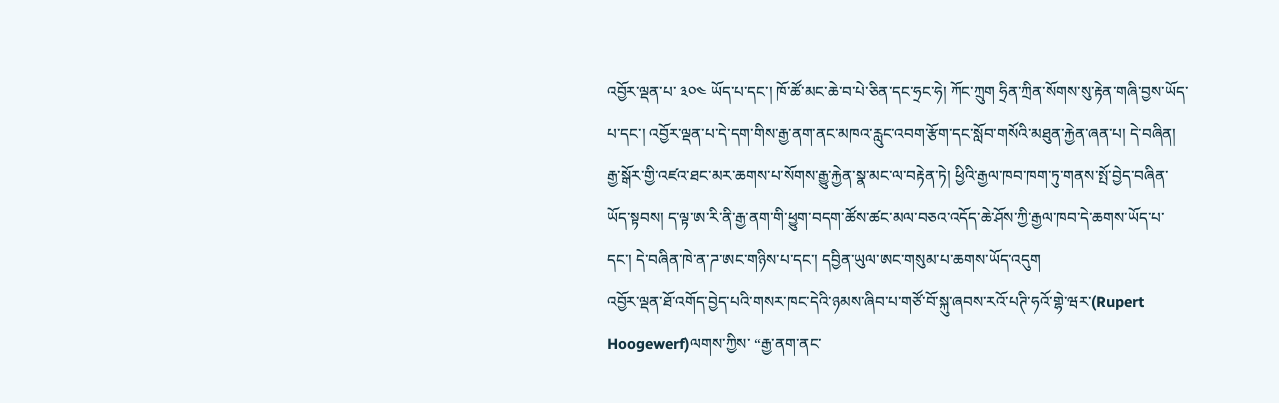འབྱོར་ལྡན་པ་ ༣༠༤ ཡོད་པ་དང་། ཁོ་ཚོ་མང་ཆེ་བ་པེ་ཅིན་དང་ཧྲང་ཧེ། ཀོང་ཀྲུག ཧྲིན་ཀྲིན་སོགས་སུ་རྟེན་གཞི་བྱས་ཡོད་པ་དང་། འབྱོར་ལྡན་པ་དེ་དག་གིས་རྒྱ་ནག་ནང་མཁའ་རླུང་འབག་རྩོག་དང་སློབ་གསོའི་མཐུན་རྐྱེན་ཞན་པ། དེ་བཞིན། རྒྱ་སྒོར་གྱི་འཛའ་ཐང་མར་ཆགས་པ་སོགས་རྒྱུ་རྐྱེན་སྣ་མང་ལ་བརྟེན་ཏེ། ཕྱིའི་རྒྱལ་ཁབ་ཁག་ཏུ་གནས་སྤོ་བྱེད་བཞིན་ཡོད་སྟབས། ད་ལྟ་ཨ་རི་ནི་རྒྱ་ནག་གི་ཕྱུག་བདག་ཚོས་ཚང་མལ་བཅའ་འདོད་ཆེ་ཤོས་ཀྱི་རྒྱལ་ཁབ་དེ་ཆགས་ཡོད་པ་དང་། དེ་བཞིན་ཁེ་ན་ཌ་ཨང་གཉིས་པ་དང་། དབྱིན་ཡུལ་ཨང་གསུམ་པ་ཆགས་ཡོད་འདུག
འབྱོར་ལྡན་ཐོ་འགོད་བྱེད་པའི་གསར་ཁང་དེའི་ཉམས་ཞིབ་པ་གཙོ་བོ་སྐུ་ཞབས་རའོ་པཊི་ཧའོ་གྷེ་ཝར་(Rupert Hoogewerf)ལགས་ཀྱིས་ “རྒྱ་ནག་ནང་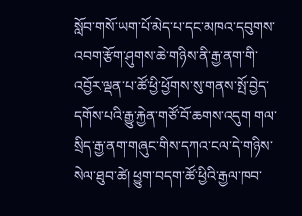སློབ་གསོ་ཡག་པོ་མེད་པ་དང་མཁའ་དབུགས་འབག་རྩོག་ཤུགས་ཆེ་གཉིས་ནི་རྒྱ་ནག་གི་འབྱོར་ལྡན་པ་ཚོ་ཕྱི་ཕྱོགས་སུ་གནས་སྤོ་བྱེད་དགོས་པའི་རྒྱུ་རྐྱེན་གཙོ་བོ་ཆགས་འདུག གལ་སྲིད་རྒྱ་ནག་གཞུང་གིས་དཀའ་ངལ་དེ་གཉིས་སེལ་ཐུབ་ཚེ། ཕྱུག་བདག་ཚོ་ཕྱིའི་རྒྱལ་ཁབ་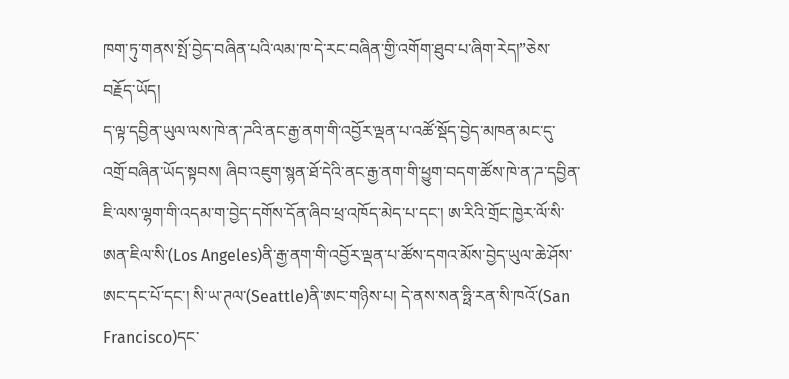ཁག་ཏུ་གནས་སྤོ་བྱེད་བཞིན་པའི་ལམ་ཁ་དེ་རང་བཞིན་གྱི་འགོག་ཐུབ་པ་ཞིག་རེད།”ཅེས་བརྗོད་ཡོད།
ད་ལྟ་དབྱིན་ཡུལ་ལས་ཁེ་ན་ཌའི་ནང་རྒྱ་ནག་གི་འབྱོར་ལྡན་པ་འཚོ་སྡོད་བྱེད་མཁན་མང་དུ་འགྲོ་བཞིན་ཡོད་སྟབས། ཞིབ་འཇུག་སྙན་ཐོ་དེའི་ནང་རྒྱ་ནག་གི་ཕྱུག་བདག་ཚོས་ཁེ་ན་ཌ་དབྱིན་ཇི་ལས་ལྷག་གི་འདམ་ག་བྱེད་དགོས་དོན་ཞིབ་ཕྲ་འཁོད་མེད་པ་དང་། ཨ་རིའི་གྲོང་ཁྱེར་ལོ་སི་ཨན་ཇིལ་སི་(Los Angeles)ནི་རྒྱ་ནག་གི་འབྱོར་ལྡན་པ་ཚོས་དགའ་མོས་བྱེད་ཡུལ་ཆེ་ཤོས་ཨང་དང་པོ་དང་། སི་ཡ་ཊལ་(Seattle)ནི་ཨང་གཉིས་པ། དེ་ནས་སན་ཧྥི་རན་སི་ཁའོ་(San Francisco)དང་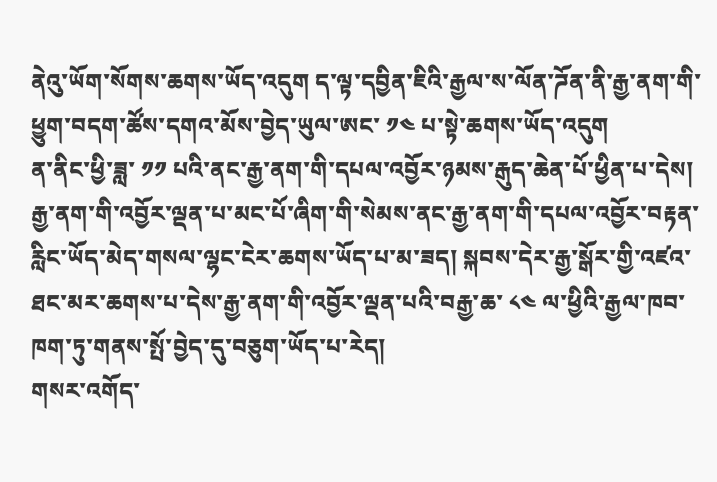ནེའུ་ཡོག་སོགས་ཆགས་ཡོད་འདུག ད་ལྟ་དབྱིན་ཇིའི་རྒྱལ་ས་ལོན་ཌོན་ནི་རྒྱ་ནག་གི་ཕྱུག་བདག་ཚོས་དགའ་མོས་བྱེད་ཡུལ་ཨང་ ༡༤ པ་སྟེ་ཆགས་ཡོད་འདུག
ན་ནིང་ཕྱི་ཟླ་ ༡༡ པའི་ནང་རྒྱ་ནག་གི་དཔལ་འབྱོར་ཉམས་རྒུད་ཆེན་པོ་ཕྱིན་པ་དེས། རྒྱ་ནག་གི་འབྱོར་ལྡན་པ་མང་པོ་ཞིག་གི་སེམས་ནང་རྒྱ་ནག་གི་དཔལ་འབྱོར་བརྟན་རླིང་ཡོད་མེད་གསལ་ལྷང་ངེར་ཆགས་ཡོད་པ་མ་ཟད། སྐབས་དེར་རྒྱ་སྒོར་གྱི་འཛའ་ཐང་མར་ཆགས་པ་དེས་རྒྱ་ནག་གི་འབྱོར་ལྡན་པའི་བརྒྱ་ཆ་ ༨༤ ལ་ཕྱིའི་རྒྱལ་ཁབ་ཁག་ཏུ་གནས་སྤོ་བྱེད་དུ་བཅུག་ཡོད་པ་རེད།
གསར་འགོད་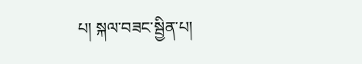པ། སྐལ་བཟང་སྦྱིན་པ།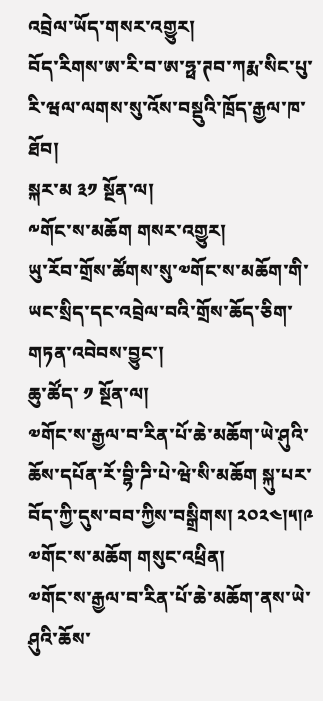འབྲེལ་ཡོད་གསར་འགྱུར།
བོད་རིགས་ཨ་རི་བ་ཨ་ཧྥ་ཊབ་ཀརྨ་སིང་པུ་རི་ཝལ་ལགས་སུ་འོས་བསྡུའི་ཁྲོད་རྒྱལ་ཁ་ཐོབ།
སྐར་མ ༣༡ སྔོན་ལ།
༸གོང་ས་མཆོག གསར་འགྱུར།
ཡུ་རོབ་གྲོས་ཚོགས་སུ་༧གོང་ས་མཆོག་གི་ཡང་སྲིད་དང་འབྲེལ་བའི་གྲོས་ཆོད་ཅིག་གཏན་འབེབས་བྱུང་།
ཆུ་ཚོད་ ༡ སྔོན་ལ།
༧གོང་ས་རྒྱལ་བ་རིན་པོ་ཆེ་མཆོག་ཡེ་ཤུའི་ཆོས་དཔོན་རོ་བྷི་ཌི་པེ་ཝེ་སི་མཆོག སྐུ་པར་བོད་ཀྱི་དུས་བབ་ཀྱིས་བསྒྲིགས། ༢༠༢༤།༥།༩
༧གོང་ས་མཆོག གསུང་འཕྲིན།
༧གོང་ས་རྒྱལ་བ་རིན་པོ་ཆེ་མཆོག་ནས་ཡེ་ཤུའི་ཆོས་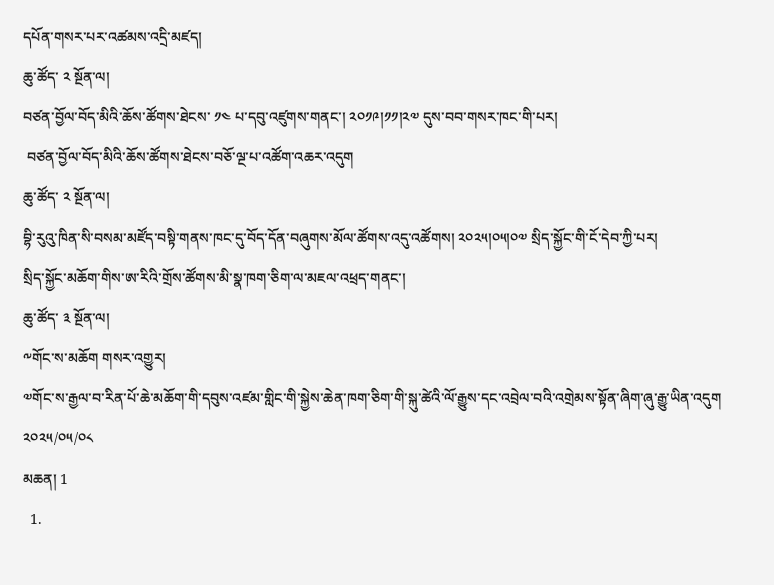དཔོན་གསར་པར་འཚམས་འདྲི་མཛད།
ཆུ་ཚོད་ ༢ སྔོན་ལ།
བཙན་བྱོལ་བོད་མིའི་ཆོས་ཚོགས་ཐེངས་ ༡༤ པ་དབུ་འཛུགས་གནང་། ༢༠༡༩།༡༡།༢༧ དུས་བབ་གསར་ཁང་གི་པར།
 བཙན་བྱོལ་བོད་མིའི་ཆོས་ཚོགས་ཐེངས་བཅོ་ལྔ་པ་འཚོག་འཆར་འདུག
ཆུ་ཚོད་ ༢ སྔོན་ལ།
བྷི་རུའུ་ཁིན་སི་བསམ་མཛོད་བསྟི་གནས་ཁང་དུ་བོད་དོན་བཞུགས་མོལ་ཚོགས་འདུ་འཚོགས། ༢༠༢༥།༠༥།༠༧ སྲིད་སྐྱོང་གི་ངོ་དེབ་ཀྱི་པར།
སྲིད་སྐྱོང་མཆོག་གིས་ཨ་རིའི་གྲོས་ཚོགས་མི་སྣ་ཁག་ཅིག་ལ་མཇལ་འཕྲད་གནང་།
ཆུ་ཚོད་ ༣ སྔོན་ལ།
༸གོང་ས་མཆོག གསར་འགྱུར།
༧གོང་ས་རྒྱལ་བ་རིན་པོ་ཆེ་མཆོག་གི་དབུས་འཛམ་གླིང་གི་སྐྱེས་ཆེན་ཁག་ཅིག་གི་སྐུ་ཚེའི་ལོ་རྒྱུས་དང་འབྲེལ་བའི་འགྲེམས་སྟོན་ཞིག་ཞུ་རྒྱུ་ཡིན་འདུག
༢༠༢༥/༠༥/༠༨
མཆན། 1
  1.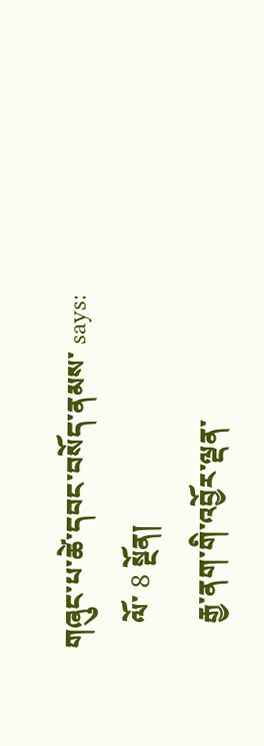གཞུང་པ་ཚེ་དབང་བསོད་ནམས་ says:
    ལོ་ 8 སྔོན།
    རྒྱ་ནག་གི་འབྱོར་ལྡན་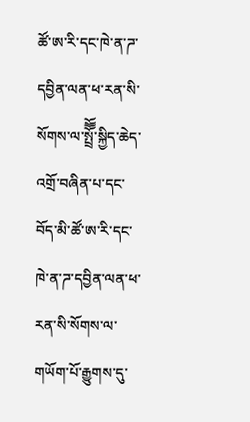ཚོ་ཨ་རི་དང་ཁེ་ན་ཌ་དབྱིན་ལན་ཕ་རན་སི་སོགས་ལ་སྤྲོཽོ་སྐྱིད་ཆེད་འགྲོ་བཞིན་པ་དང་བོད་མི་ཚོ་ཨ་རི་དང་ཁེ་ན་ཌ་དབྱིན་ལན་ཕ་རན་སི་སོགས་ལ་གཡོག་པོ་རྒྱུགས་དུ་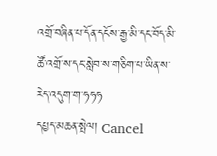འགྲོ་བཞིན་པ་དོན་དངོས་རྒྱ་མི་དང་བོད་མི་ཚོ་འགྲོ་ས་དང་སླེབ་ས་གཅིག་པ་ཡིན་ས་རེད་འདུག་ག་ཧཧཧ
དཔྱད་མཆན་སྤེལ། Cancel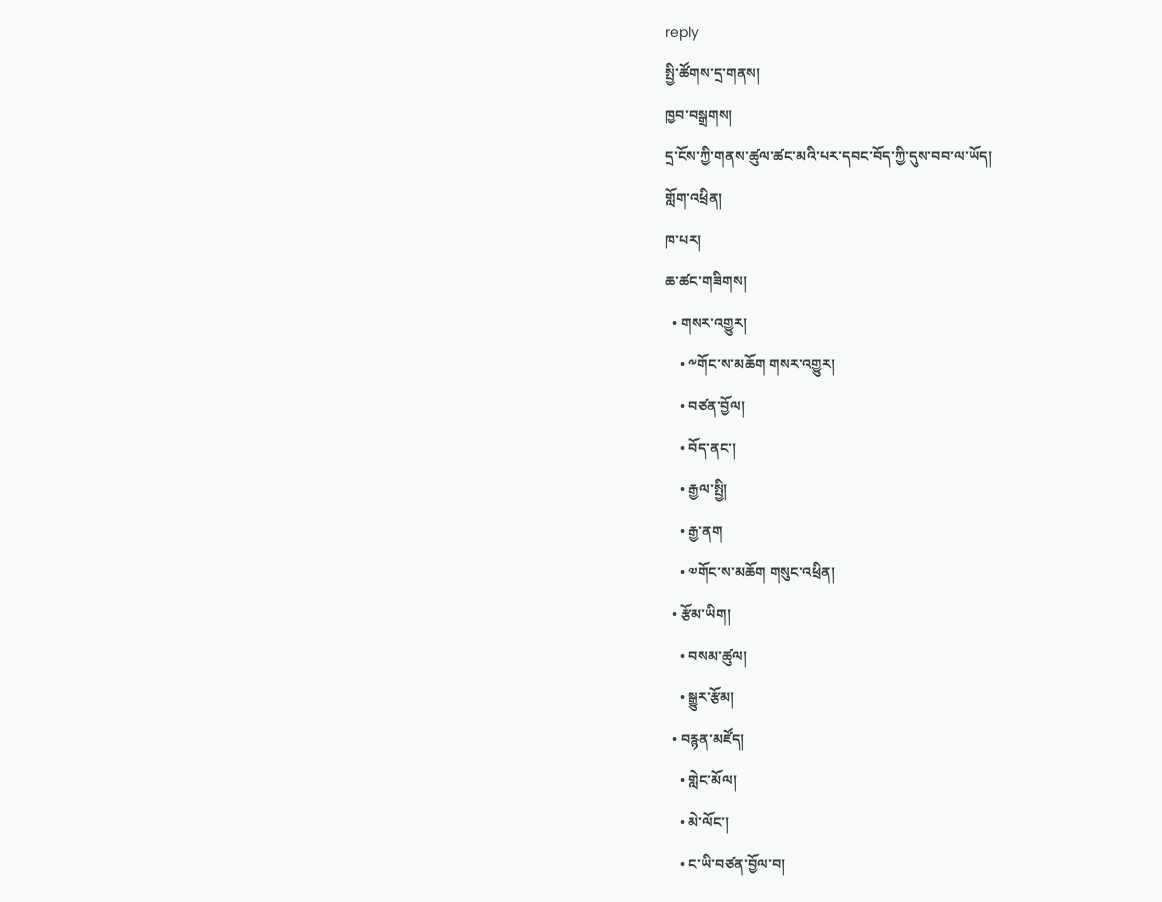reply
སྤྱི་ཚོགས་དྲ་གནས།
ཁྱབ་བསྒྲགས།
དྲ་ངོས་ཀྱི་གནས་ཚུལ་ཚང་མའི་པར་དབང་བོད་ཀྱི་དུས་བབ་ལ་ཡོད།
གློག་འཕྲིན།
ཁ་པར།
ཆ་ཚང་གཟིགས།
  • གསར་འགྱུར།
    • ༸གོང་ས་མཆོག གསར་འགྱུར།
    • བཙན་བྱོལ།
    • བོད་ནང་།
    • རྒྱལ་སྤྱི།
    • རྒྱ་ནག
    • ༧གོང་ས་མཆོག གསུང་འཕྲིན།
  • རྩོམ་ཡིག།
    • བསམ་ཚུལ།
    • སྒྱུར་རྩོམ།
  • བརྙན་མཛོད།
    • གླེང་མོལ།
    • མེ་ལོང་།
    • ང་ཡི་བཙན་བྱོལ་བ།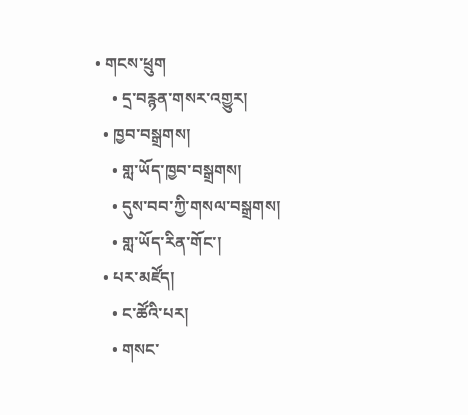• གངས་ཕྲུག
    • དྲ་བརྙན་གསར་འགྱུར།
  • ཁྱབ་བསྒྲགས།
    • གླ་ཡོད་ཁྱབ་བསྒྲགས།
    • དུས་བབ་ཀྱི་གསལ་བསྒྲགས།
    • གླ་ཡོད་རིན་གོང་།
  • པར་མཛོད།
    • ང་ཚོའི་པར།
    • གསང་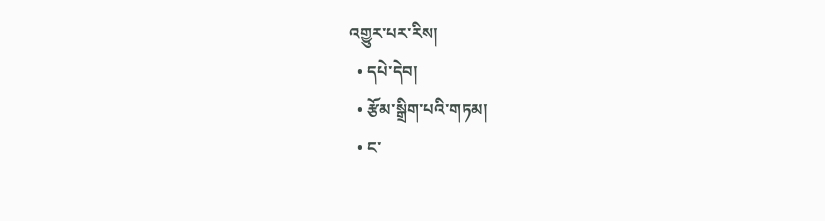འགྱུར་པར་རིས།
  • དཔེ་དེབ།
  • རྩོམ་སྒྲིག་པའི་གཏམ།
  • ང་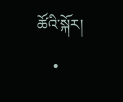ཚོའི་སྐོར།
    •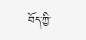བོད་ཀྱི་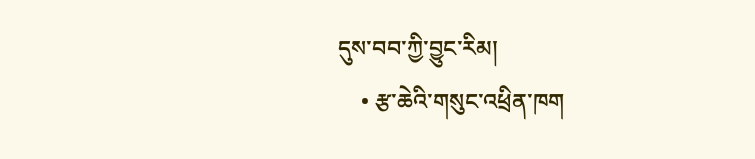དུས་བབ་ཀྱི་བྱུང་རིམ།
    • རྩ་ཆེའི་གསུང་འཕྲིན་ཁག